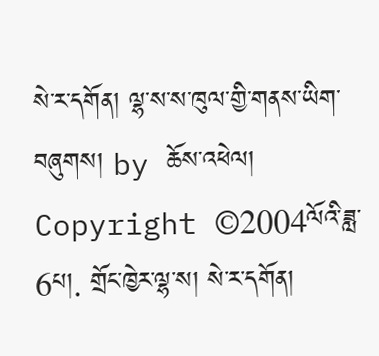སེ་ར་དགོན། ལྷ་ས་ས་ཁུལ་གྱི་གནས་ཡིག་བཞུགས། by ཆོས་འཕེལ། Copyright ©2004ལོའི་ཟླ་6པ།. གྲོང་ཁྱེར་ལྷ་ས། སེ་ར་དགོན།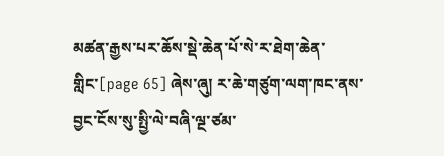མཚན་རྒྱས་པར་ཆོས་སྡེ་ཆེན་པོ་སེ་ར་ཐེག་ཆེན་གླིང་[page 65] ཞེས་ཞུ། ར་ཆེ་གཙུག་ལག་ཁང་ནས་བྱང་ངོས་སུ་སྤྱི་ལེ་བཞི་ལྔ་ཙམ་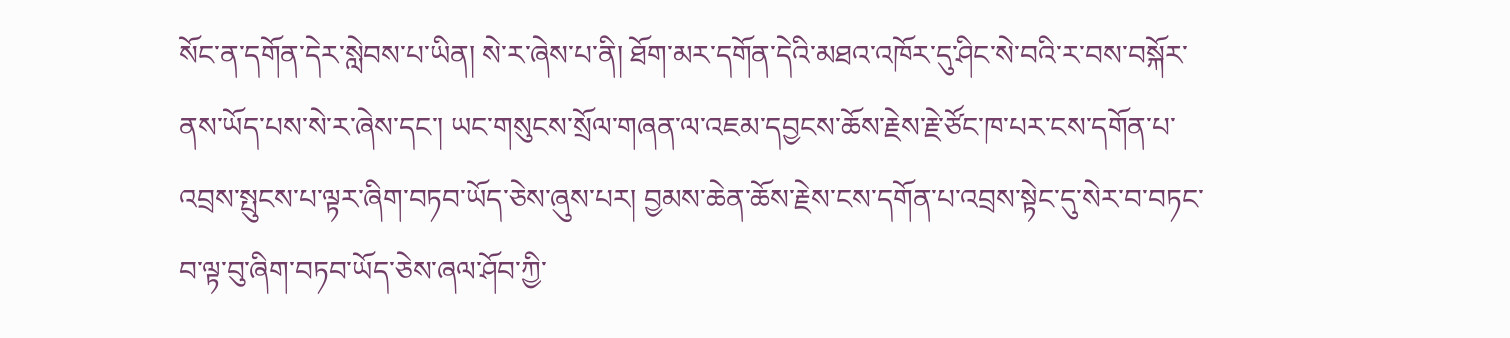སོང་ན་དགོན་དེར་སླེབས་པ་ཡིན། སེ་ར་ཞེས་པ་ནི། ཐོག་མར་དགོན་དེའི་མཐའ་འཁོར་དུ་ཤིང་སེ་བའི་ར་བས་བསྐོར་ནས་ཡོད་པས་སེ་ར་ཞེས་དང་། ཡང་གསུངས་སྲོལ་གཞན་ལ་འཇམ་དབྱངས་ཆོས་རྗེས་རྗེ་ཙོང་ཁ་པར་ངས་དགོན་པ་འབྲས་སྤུངས་པ་ལྟར་ཞིག་བཏབ་ཡོད་ཅེས་ཞུས་པར། བྱམས་ཆེན་ཆོས་རྗེས་ངས་དགོན་པ་འབྲས་སྟེང་དུ་སེར་བ་བཏང་བ་ལྟ་བུ་ཞིག་བཏབ་ཡོད་ཅེས་ཞལ་ཤོབ་ཀྱི་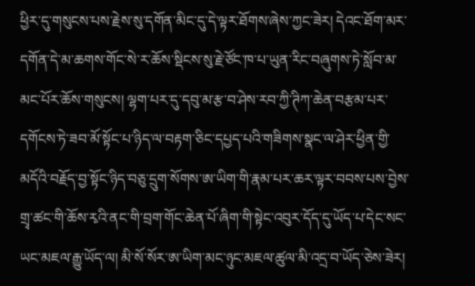ཕྱིར་དུ་གསུངས་པས་རྗེས་སུ་དགོན་མིང་དུ་དེ་ལྟར་ཐོགས་ཞེས་ཀྱང་ཟེར། དེའང་ཐོག་མར་དགོན་དེ་མ་ཆགས་གོང་སེ་ར་ཆོས་སྡིངས་སུ་རྗེ་ཙོང་ཁ་པ་ཡུན་རིང་བཞུགས་ཏེ་སློབ་མ་མང་པོར་ཆོས་གསུངས། ལྷག་པར་དུ་དབུ་མ་རྩ་བ་ཤེས་རབ་ཀྱི་ཊིཀ་ཆེན་བརྩམ་པར་དགོངས་ཏེ་ཟབ་མོ་སྟོང་པ་ཉིད་ལ་བརྟག་ཅིང་དཔྱད་པའི་གཟིགས་སྣང་ལ་ཤེར་ཕྱིན་གྱི་མདོའི་བརྗོད་བྱ་སྟོང་ཉིད་བཅུ་དྲུག་སོགས་ཨ་ཡིག་གི་རྣམ་པར་ཆར་ལྟར་བབས་པས་བྱེས་གྲྭ་ཚང་གི་ཆོས་རྭའི་ནང་གི་བྲག་གོང་ཆེན་པོ་ཞིག་གི་སྟེང་འབུར་དོད་དུ་ཡོད་པ་དེང་སང་ཡང་མཇལ་རྒྱུ་ཡོད་ལ། མི་སོ་སོར་ཨ་ཡིག་མང་ཉུང་མཇལ་ཚུལ་མི་འདྲ་བ་ཡོད་ཅེས་ཟེར།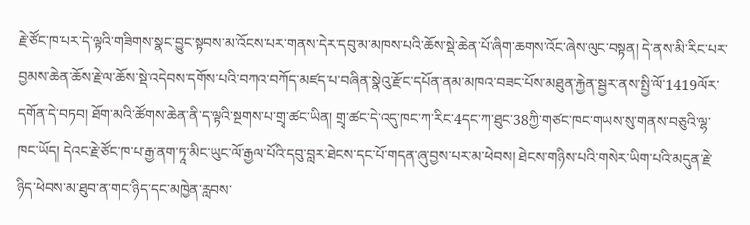རྗེ་ཙོང་ཁ་པར་དེ་ལྟའི་གཟིགས་སྣང་བྱུང་སྟབས་མ་འོངས་པར་གནས་དེར་དབུ་མ་མཁས་པའི་ཆོས་སྡེ་ཆེན་པོ་ཞིག་ཆགས་འོང་ཞེས་ལུང་བསྟན། དེ་ནས་མི་རིང་པར་བྱམས་ཆེན་ཆོས་རྗེ་ལ་ཆོས་སྡེ་འདེབས་དགོས་པའི་བཀའ་བཀོད་མཛད་པ་བཞིན་སྣེའུ་རྫོང་དཔོན་ནམ་མཁའ་བཟང་པོས་མཐུན་རྐྱེན་སྦྱར་ནས་སྤྱི་ལོ་1419ལོར་དགོན་དེ་བཏབ། ཐོག་མའི་ཚོགས་ཆེན་ནི་ད་ལྟའི་སྔགས་པ་གྲྭ་ཚང་ཡིན། གྲྭ་ཚང་དེ་འདུ་ཁང་ཀ་རིང་4དང་ཀ་ཐུང་38ཀྱི་གཙང་ཁང་གཡས་སུ་གནས་བཅུའི་ལྷ་ཁང་ཡོད། དེའང་རྗེ་ཙོང་ཁ་པ་རྒྱ་ནག་ཏཱ་མིང་ཡུང་ལོ་རྒྱལ་པོའི་དབུ་བླར་ཐེངས་དང་པོ་གདན་ཞུ་བྱས་པར་མ་ཕེབས། ཐེངས་གཉིས་པའི་གསེར་ཡིག་པའི་མདུན་རྗེ་ཉིད་ཕེབས་མ་ཐུབ་ན་གང་ཉིད་དང་མཁྱེན་རླབས་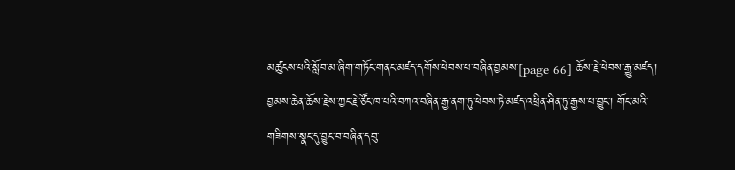མཚུངས་པའི་སློབ་མ་ཞིག་གཏོང་གནང་མཛད་དགོས་ཕེབས་པ་བཞིན་བྱམས་[page 66] ཆོས་རྗེ་ཕེབས་རྒྱུ་མཛད། བྱམས་ཆེན་ཆོས་རྗེས་ཀྱང་རྗེ་ཙོང་ཁ་པའི་བཀའ་བཞིན་རྒྱ་ནག་ཏུ་ཕེབས་ཏེ་མཛད་འཕྲིན་ཤིན་ཏུ་རྒྱས་པ་བྱུང་། གོང་མའི་གཟིགས་སྣང་དུ་བྱུང་བ་བཞིན་དབུ་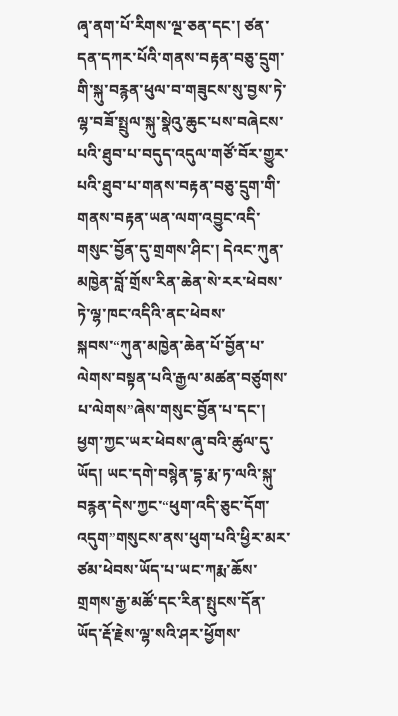ཞྭ་ནག་པོ་རིགས་ལྔ་ཅན་དང་། ཙན་དན་དཀར་པོའི་གནས་བརྟན་བཅུ་དྲུག་གི་སྐུ་བརྙན་ཕུལ་བ་གཟུངས་སུ་བྱས་ཏེ་ལྷ་བཟོ་སྤྲུལ་སྐུ་སྣེའུ་ཆུང་པས་བཞེངས་པའི་ཐུབ་པ་བདུད་འདུལ་གཙོ་བོར་གྱུར་པའི་ཐུབ་པ་གནས་བརྟན་བཅུ་དྲུག་གི་གནས་བརྟན་ཡན་ལག་འབྱུང་འདི་གསུང་བྱོན་དུ་གྲགས་ཤིང་། དེའང་ཀུན་མཁྱེན་བློ་གྲོས་རིན་ཆེན་སེ་རར་ཕེབས་ཏེ་ལྷ་ཁང་འདིའི་ནང་ཕེབས་སྐབས་“ཀུན་མཁྱེན་ཆེན་པོ་བྱོན་པ་ལེགས་བསྟན་པའི་རྒྱལ་མཚན་བཙུགས་པ་ལེགས”ཞེས་གསུང་བྱོན་པ་དང་། ཕྱག་ཀྱང་ཡར་ཕེབས་ཞུ་བའི་ཚུལ་དུ་ཡོད། ཡང་དགེ་བསྙེན་དྷ་རྨ་ཏ་ལའི་སྐུ་བརྙན་དེས་ཀྱང་“ཕུག་འདི་ཅུང་དོག་འདུག”གསུངས་ནས་ཕུག་པའི་ཕྱིར་མར་ཙམ་ཕེབས་ཡོད་པ་ཡང་ཀརྨ་ཆོས་གྲགས་རྒྱ་མཚོ་དང་རིན་སྤུངས་དོན་ཡོད་རྡོ་རྗེས་ལྷ་སའི་ཤར་ཕྱོགས་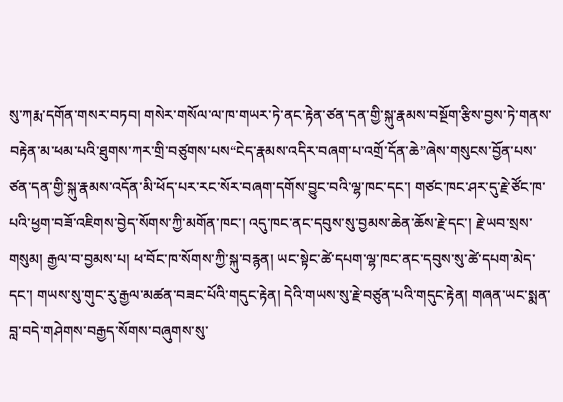སུ་ཀརྨ་དགོན་གསར་བཏབ། གསེར་གསོལ་ལ་ཁ་གཡར་ཏེ་ནང་རྟེན་ཙན་དན་གྱི་སྐུ་རྣམས་བསྔོག་རྩིས་བྱས་ཏེ་གནས་བརྟེན་མ་ཕམ་པའི་ཐུགས་ཀར་གྲི་བཙུགས་པས“ངེད་རྣམས་འདིར་བཞག་པ་འགྲོ་དོན་ཆེ”ཞེས་གསུངས་བྱོན་པས་ཙན་དན་གྱི་སྐུ་རྣམས་འདོན་མི་ཕོད་པར་རང་སོར་བཞག་དགོས་བྱུང་བའི་ལྷ་ཁང་དང་། གཙང་ཁང་ཤར་དུ་རྗེ་ཙོང་ཁ་པའི་ཕྱག་བཟོ་འཇིགས་བྱེད་སོགས་ཀྱི་མགོན་ཁང་། འདུ་ཁང་ནང་དབུས་སུ་བྱམས་ཆེན་ཆོས་རྗེ་དང་། རྗེ་ཡབ་སྲས་གསུམ། རྒྱལ་བ་བྱམས་པ། ཕ་བོང་ཁ་སོགས་ཀྱི་སྐུ་བརྙན། ཡང་སྟེང་ཚེ་དཔག་ལྷ་ཁང་ནང་དབུས་སུ་ཚེ་དཔག་མེད་དང་། གཡས་སུ་གུང་རུ་རྒྱལ་མཚན་བཟང་པོའི་གདུང་རྟེན། དེའི་གཡས་སུ་རྗེ་བཙུན་པའི་གདུང་རྟེན། གཞན་ཡང་སྨན་བླ་བདེ་གཤེགས་བརྒྱད་སོགས་བཞུགས་སུ་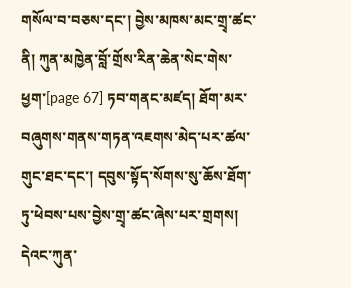གསོལ་བ་བཅས་དང་། བྱེས་མཁས་མང་གྲྭ་ཚང་ནི། ཀུན་མཁྱེན་བློ་གྲོས་རིན་ཆེན་སེང་གེས་ཕྱག་[page 67] ཏབ་གནང་མཛད། ཐོག་མར་བཞུགས་གནས་གཏན་འཇགས་མེད་པར་ཚལ་གུང་ཐང་དང་། དབུས་སྟོད་སོགས་སུ་ཆོས་ཐོག་ཏུ་ཕེབས་པས་བྱེས་གྲྭ་ཚང་ཞེས་པར་གྲགས། དེའང་ཀུན་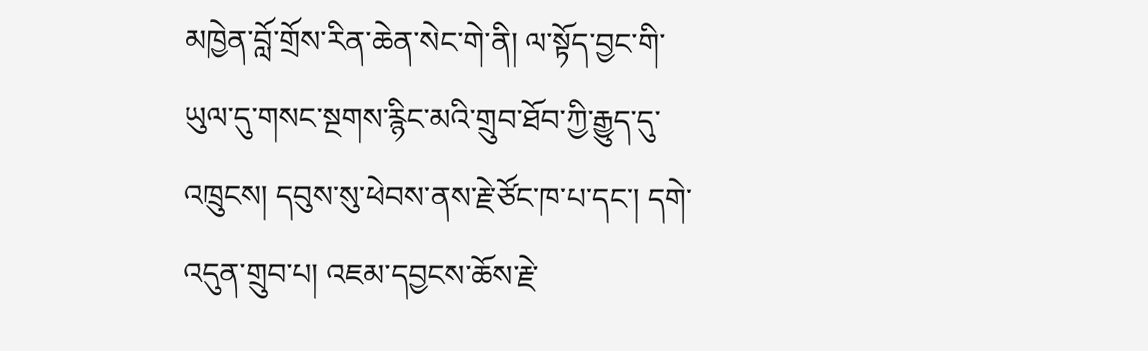མཁྱེན་བློ་གྲོས་རིན་ཆེན་སེང་གེ་ནི། ལ་སྟོད་བྱང་གི་ཡུལ་དུ་གསང་སྔགས་རྙིང་མའི་གྲུབ་ཐོབ་ཀྱི་རྒྱུད་དུ་འཁྲུངས། དབུས་སུ་ཕེབས་ནས་རྗེ་ཙོང་ཁ་པ་དང་། དགེ་འདུན་གྲུབ་པ། འཇམ་དབྱངས་ཆོས་རྗེ་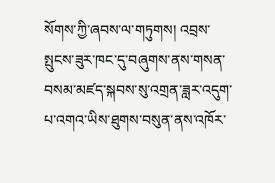སོགས་ཀྱི་ཞབས་ལ་གཏུགས། འབྲས་སྤུངས་ཟུར་ཁང་དུ་བཞུགས་ནས་གསན་བསམ་མཛད་སྐབས་སུ་འགྲན་ཟླར་འདུག་པ་འགའ་ཡིས་ཐུགས་བསུན་ནས་འཁོར་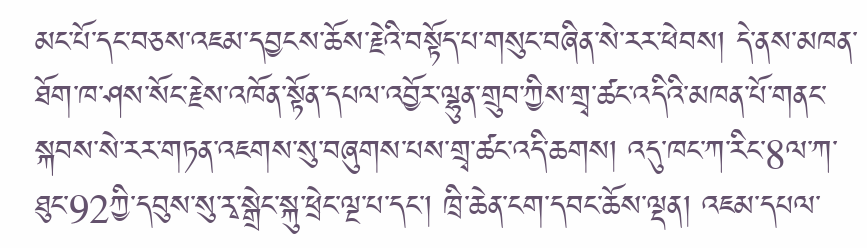མང་པོ་དང་བཅས་འཇམ་དབྱངས་ཆོས་རྗེའི་བསྟོད་པ་གསུང་བཞིན་སེ་རར་ཕེབས། དེ་ནས་མཁན་ཐོག་ཁ་ཤས་སོང་རྗེས་འཁོན་སྟོན་དཔལ་འབྱོར་ལྷུན་གྲུབ་ཀྱིས་གྲྭ་ཚང་འདིའི་མཁན་པོ་གནང་སྐབས་སེ་རར་གཏན་འཇགས་སུ་བཞུགས་པས་གྲྭ་ཚང་འདི་ཆགས། འདུ་ཁང་ཀ་རིང་8ལ་ཀ་ཐུང་92ཀྱི་དབུས་སུ་རྭ་སྒྲེང་སྐུ་ཕྲེང་ལྔ་པ་དང་། ཁྲི་ཆེན་ངག་དབང་ཆོས་ལྡན། འཇམ་དཔལ་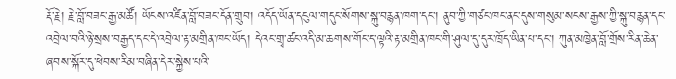རྡོ་རྗེ། རྗེ་བློ་བཟང་རྒྱ་མཚོ། ཡོངས་འཛིན་བློ་བཟང་དོན་གྲུབ། འདོད་ཡོན་དངུལ་གདུང་སོགས་སྐུ་བརྙན་ཁག་དང་། ནུབ་ཀྱི་གཙང་ཁང་ནང་དུས་གསུམ་སངས་རྒྱས་ཀྱི་སྐུ་བརྙན་དང་འབྲེལ་བའི་ཉེ་སྲས་བརྒྱད་དང་དེ་འབྲེལ་རྟ་མགྲིན་ཁང་ཡོད། དེའང་གྲྭ་ཚང་འདི་མ་ཆགས་གོང་ད་ལྟའི་རྟ་མགྲིན་ཁང་གི་ཤུལ་དུ་དུར་ཁྲོད་ཡིན་པ་དང་། ཀུན་མཁྱེན་བློ་གྲོས་རིན་ཆེན་ཞབས་སྐོར་དུ་ཕེབས་རིམ་བཞིན་དེར་སྐྱེས་པའི་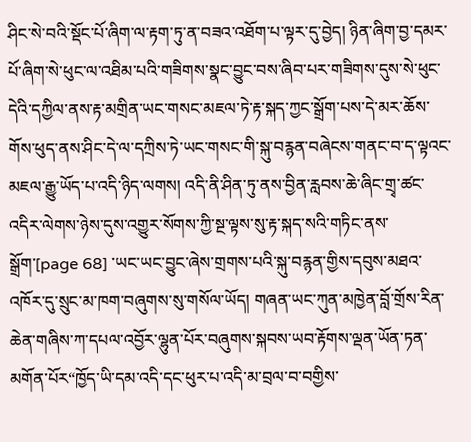ཤིང་སེ་བའི་སྡོང་པོ་ཞིག་ལ་རྟག་ཏུ་ན་བཟའ་འཐོག་པ་ལྟར་དུ་བྱེད། ཉིན་ཞིག་བྱ་དམར་པོ་ཞིག་སེ་ཕུང་ལ་འཐིམ་པའི་གཟིགས་སྣང་བྱུང་བས་ཞིབ་པར་གཟིགས་དུས་སེ་ཕུང་དེའི་དཀྱིལ་ནས་རྟ་མགྲིན་ཡང་གསང་མཇལ་ཏེ་རྟ་སྐད་ཀྱང་སྒྲོག་པས་དེ་མར་ཆོས་གོས་ཕུད་ནས་ཤིང་དེ་ལ་དཀྲིས་ཏེ་ཡང་གསང་གི་སྐུ་བརྙན་བཞེངས་གནང་བ་ད་ལྟའང་མཇལ་རྒྱུ་ཡོད་པ་འདི་ཉིད་ལགས། འདི་ནི་ཤིན་ཏུ་ནས་བྱིན་རླབས་ཆེ་ཞིང་གྲྭ་ཚང་འདིར་ལེགས་ཉེས་དུས་འགྱུར་སོགས་ཀྱི་སྔ་ལྟས་སུ་རྟ་སྐད་སའི་གཏིང་ནས་སྒྲོག་[page 68] ་ཡང་ཡང་བྱུང་ཞེས་གྲགས་པའི་སྐུ་བརྙན་གྱིས་དབུས་མཐའ་འཁོར་དུ་སྲུང་མ་ཁག་བཞུགས་སུ་གསོལ་ཡོད། གཞན་ཡང་ཀུན་མཁྱེན་བློ་གྲོས་རིན་ཆེན་གཞིས་ཀ་དཔལ་འབྱོར་ལྷུན་པོར་བཞུགས་སྐབས་ཡབ་རྟོགས་ལྡན་ཡོན་ཏན་མགོན་པོར“ཁྱོད་ཡི་དམ་འདི་དང་ཕུར་པ་འདི་མ་བྲལ་བ་བགྱིས་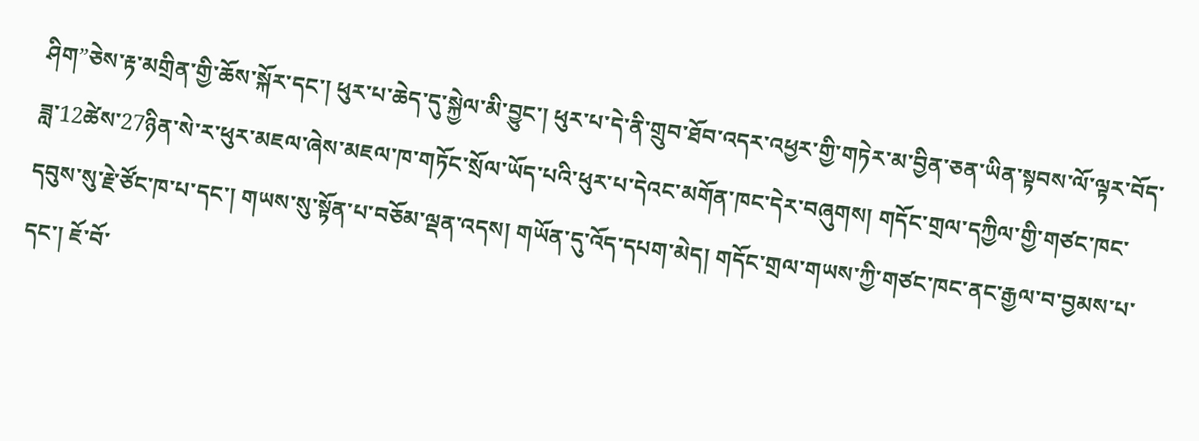ཤིག”ཅེས་རྟ་མགྲིན་གྱི་ཆོས་སྐོར་དང་། ཕུར་པ་ཆེད་དུ་སྐྱེལ་མི་བྱུང་། ཕུར་པ་དེ་ནི་གྲུབ་ཐོབ་འདར་འཕྱར་གྱི་གཏེར་མ་བྱིན་ཅན་ཡིན་སྟབས་ལོ་ལྟར་བོད་ཟླ་12ཚེས་27ཉིན་སེ་ར་ཕུར་མཇལ་ཞེས་མཇལ་ཁ་གཏོང་སྲོལ་ཡོད་པའི་ཕུར་པ་དེའང་མགོན་ཁང་དེར་བཞུགས། གདོང་གྲལ་དཀྱིལ་གྱི་གཙང་ཁང་དབུས་སུ་རྗེ་ཙོང་ཁ་པ་དང་། གཡས་སུ་སྟོན་པ་བཅོམ་ལྡན་འདས། གཡོན་དུ་འོད་དཔག་མེད། གདོང་གྲལ་གཡས་ཀྱི་གཙང་ཁང་ནང་རྒྱལ་བ་བྱམས་པ་དང་། ཇོ་བོ་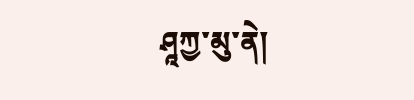ཤཱཀྱ་མུ་ནེ།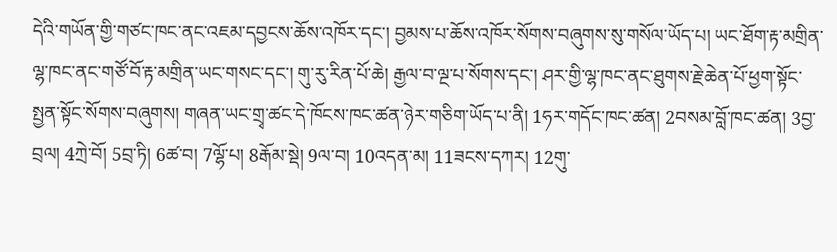དེའི་གཡོན་གྱི་གཙང་ཁང་ནང་འཇམ་དབྱངས་ཆོས་འཁོར་དང་། བྱམས་པ་ཆོས་འཁོར་སོགས་བཞུགས་སུ་གསོལ་ཡོད་པ། ཡང་ཐོག་རྟ་མགྲིན་ལྷ་ཁང་ནང་གཙོ་བོ་རྟ་མགྲིན་ཡང་གསང་དང་། གུ་རུ་རིན་པོ་ཆེ། རྒྱལ་བ་ལྔ་པ་སོགས་དང་། ཤར་གྱི་ལྷ་ཁང་ནང་ཐུགས་རྗེ་ཆེན་པོ་ཕྱག་སྟོང་སྤྱན་སྟོང་སོགས་བཞུགས། གཞན་ཡང་གྲྭ་ཚང་དེ་ཁོངས་ཁང་ཚན་ཉེར་གཅིག་ཡོད་པ་ནི། 1ཧར་གདོང་ཁང་ཚན། 2བསམ་བློ་ཁང་ཚན། 3བྱ་བྲལ། 4ཀྲེ་བོ། 5བྲ་ཏི། 6ཚ་བ། 7ལྷོ་པ། 8རྒོམ་སྡེ། 9ལ་བ། 10འདན་མ། 11ཟངས་དཀར། 12གུ་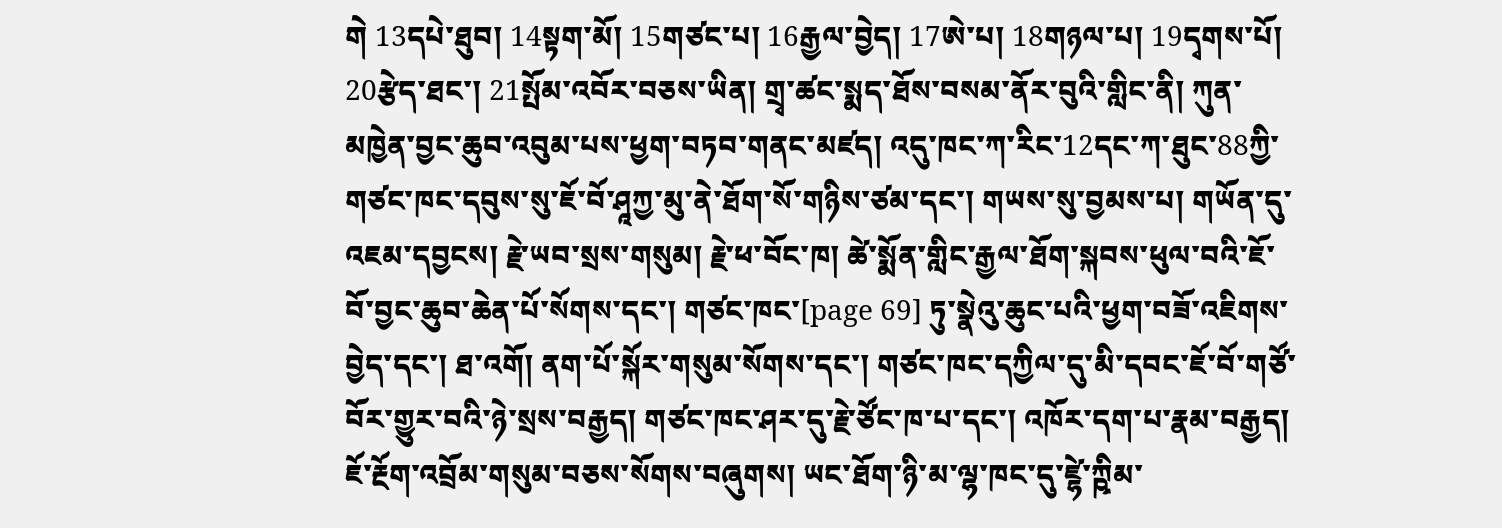གེ 13དཔེ་ཐུབ། 14སྟག་མོ། 15གཙང་པ། 16རྒྱལ་བྱེད། 17ཨེ་པ། 18གཉལ་པ། 19དྭགས་པོ། 20རྩེད་ཐང་། 21སྤོམ་འབོར་བཅས་ཡིན། གྲྭ་ཚང་སྨད་ཐོས་བསམ་ནོར་བུའི་གླིང་ནི། ཀུན་མཁྱེན་བྱང་ཆུབ་འབུམ་པས་ཕྱག་བཏབ་གནང་མཛད། འདུ་ཁང་ཀ་རིང་12དང་ཀ་ཐུང་88ཀྱི་གཙང་ཁང་དབུས་སུ་ཇོ་བོ་ཤཱཀྱ་མུ་ནེ་ཐོག་སོ་གཉིས་ཙམ་དང་། གཡས་སུ་བྱམས་པ། གཡོན་དུ་འཇམ་དབྱངས། རྗེ་ཡབ་སྲས་གསུམ། རྗེ་ཕ་བོང་ཁ། ཚེ་སྨོན་གླིང་རྒྱལ་ཐོག་སྐབས་ཕུལ་བའི་ཇོ་བོ་བྱང་ཆུབ་ཆེན་པོ་སོགས་དང་། གཙང་ཁང་[page 69] ཏུ་སྣེའུ་ཆུང་པའི་ཕྱག་བཟོ་འཇིགས་བྱེད་དང་། ཐ་འགོ། ནག་པོ་སྐོར་གསུམ་སོགས་དང་། གཙང་ཁང་དཀྱིལ་དུ་མི་དབང་ཇོ་བོ་གཙོ་བོར་གྱུར་བའི་ཉེ་སྲས་བརྒྱད། གཙང་ཁང་ཤར་དུ་རྗེ་ཙོང་ཁ་པ་དང་། འཁོར་དག་པ་རྣམ་བརྒྱད། ཇོ་རྔོག་འབྲོམ་གསུམ་བཅས་སོགས་བཞུགས། ཡང་ཐོག་ཉི་མ་ལྷ་ཁང་དུ་ཛྷེ་ཀྵིམ་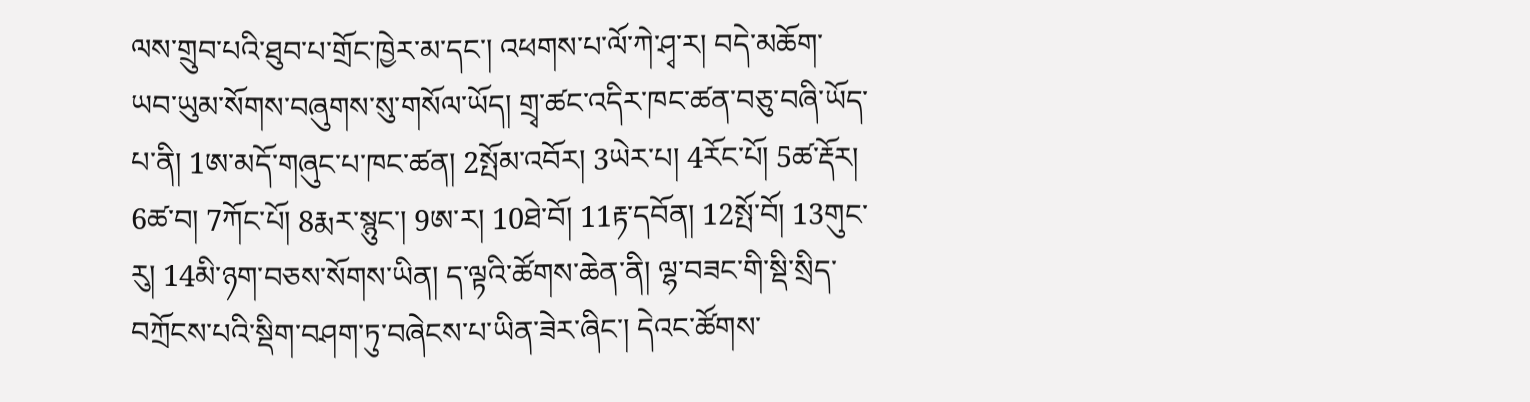ལས་གྲུབ་པའི་ཐུབ་པ་གྲོང་ཁྱེར་མ་དང་། འཕགས་པ་ལོ་ཀེ་ཤྭ་ར། བདེ་མཆོག་ཡབ་ཡུམ་སོགས་བཞུགས་སུ་གསོལ་ཡོད། གྲྭ་ཚང་འདིར་ཁང་ཚན་བཅུ་བཞི་ཡོད་པ་ནི། 1ཨ་མདོ་གཞུང་པ་ཁང་ཚན། 2སྤོམ་འབོར། 3ཡེར་པ། 4རོང་པོ། 5ཚ་རྡོར། 6ཚ་བ། 7ཀོང་པོ། 8རྨར་སྙུང་། 9ཨ་ར། 10ཐེ་བོ། 11རྟ་དབོན། 12སྤོ་བོ། 13གུང་རུ། 14མི་ཉག་བཅས་སོགས་ཡིན། ད་ལྟའི་ཚོགས་ཆེན་ནི། ལྷ་བཟང་གི་སྡི་སྲིད་བཀྲོངས་པའི་སྡིག་བཤག་ཏུ་བཞེངས་པ་ཡིན་ཟེར་ཞིང་། དེའང་ཚོགས་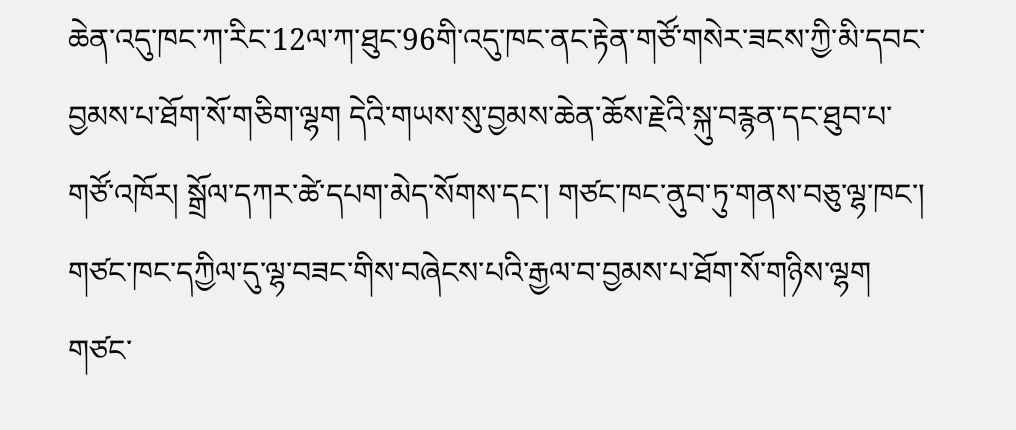ཆེན་འདུ་ཁང་ཀ་རིང་12ལ་ཀ་ཐུང་96གི་འདུ་ཁང་ནང་རྟེན་གཙོ་གསེར་ཟངས་ཀྱི་མི་དབང་བྱམས་པ་ཐོག་སོ་གཅིག་ལྷག དེའི་གཡས་སུ་བྱམས་ཆེན་ཆོས་རྗེའི་སྐུ་བརྙན་དང་ཐུབ་པ་གཙོ་འཁོར། སྒྲོལ་དཀར་ཚེ་དཔག་མེད་སོགས་དང་། གཙང་ཁང་ནུབ་ཏུ་གནས་བཅུ་ལྷ་ཁང་། གཙང་ཁང་དཀྱིལ་དུ་ལྷ་བཟང་གིས་བཞེངས་པའི་རྒྱལ་བ་བྱམས་པ་ཐོག་སོ་གཉིས་ལྷག གཙང་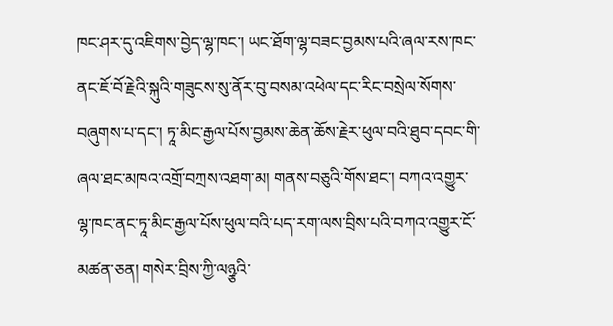ཁང་ཤར་དུ་འཇིགས་བྱེད་ལྷ་ཁང་། ཡང་ཐོག་ལྷ་བཟང་བྱམས་པའི་ཞལ་རས་ཁང་ནང་ཇོ་བོ་རྗེའི་སྐུའི་གཟུངས་སུ་ནོར་བུ་བསམ་འཕེལ་དང་རིང་བསྲེལ་སོགས་བཞུགས་པ་དང་། ཏཱ་མིང་རྒྱལ་པོས་བྱམས་ཆེན་ཆོས་རྗེར་ཕུལ་བའི་ཐུབ་དབང་གི་ཞལ་ཐང་མཁའ་འགྲོ་བཀྲས་འཐག་མ། གནས་བཅུའི་གོས་ཐང་། བཀའ་འགྱུར་ལྷ་ཁང་ནང་ཏཱ་མིང་རྒྱལ་པོས་ཕུལ་བའི་པད་རག་ལས་བྲིས་པའི་བཀའ་འགྱུར་ངོ་མཚན་ཅན། གསེར་བྲིས་ཀྱི་ལཉྩའི་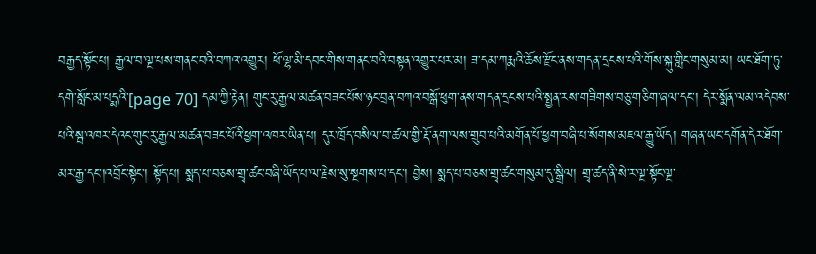བརྒྱད་སྟོང་པ། རྒྱལ་བ་ལྔ་པས་གནང་བའི་བཀའ་འགྱུར། ཕོ་ལྷ་མི་དབང་གིས་གནང་བའི་བསྟན་འགྱུར་པར་མ། ཟ་དམ་ཀརྨའི་ཆོས་རྫོང་ནས་གདན་དྲངས་པའི་གོས་སྐུ་གླིང་གསུམ་མ། ཡང་ཐོག་ཏུ་དགེ་སློང་མ་པདྨའི་[page 70] དམ་ཀྱི་རྟེན། གུང་རུ་རྒྱལ་མཚན་བཟང་པོས་ཉང་བྲན་བཀའ་བསྒོ་ཕུག་ནས་གདན་དྲངས་པའི་སྤྱན་རས་གཟིགས་བཅུ་གཅིག་ཞལ་དང་། དེར་སྨོན་ལམ་འདེབས་པའི་སྦ་འཁར་དེའང་གུང་རུ་རྒྱལ་མཚན་བཟང་པོའི་ཕྱག་འཁར་ཡིན་པ། དུར་ཁྲོད་བསིལ་བ་ཚལ་གྱི་རྡོ་ནག་ལས་གྲུབ་པའི་མགོན་པོ་ཕྱག་བཞི་པ་སོགས་མཇལ་རྒྱུ་ཡོད། གཞན་ཡང་དགོན་དེར་ཐོག་མར་རྒྱ་དང་།འབྲོང་སྟེང་། སྟོད་པ། སྨད་པ་བཅས་གྲྭ་ཚང་བཞི་ཡོད་པ་ལ་རྗེས་སུ་སྔགས་པ་དང་། བྱེས། སྨད་པ་བཅས་གྲྭ་ཚང་གསུམ་དུ་སྒྲིལ། གྲྭ་ཚད་ནི་སེ་ར་ལྔ་སྟོང་ལྔ་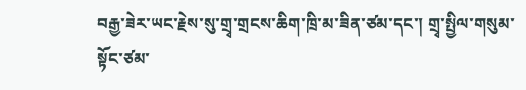བརྒྱ་ཟེར་ཡང་རྗེས་སུ་གྲྭ་གྲངས་ཆིག་ཁྲི་མ་ཟིན་ཙམ་དང་། གྲྭ་སྤྱིལ་གསུམ་སྟོང་ཙམ་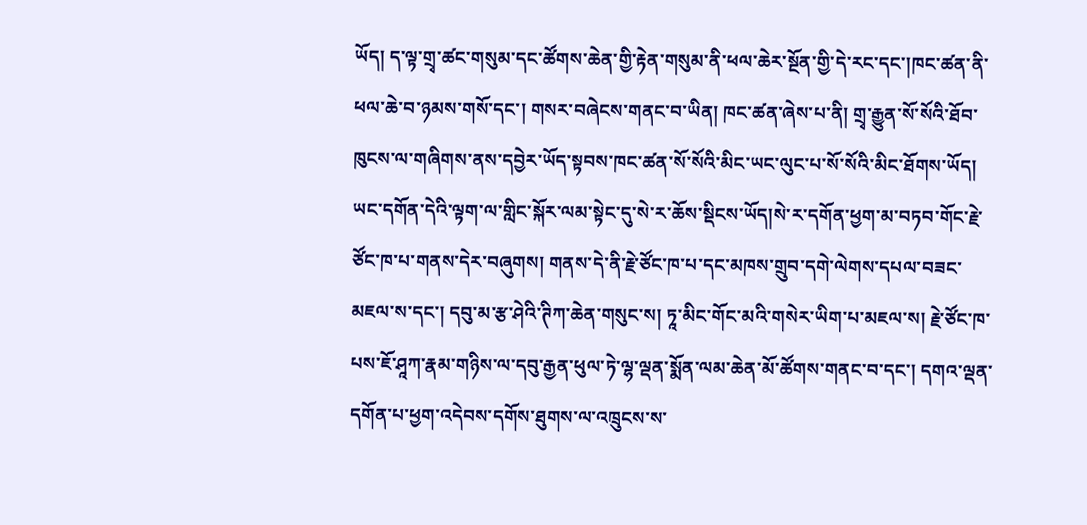ཡོད། ད་ལྟ་གྲྭ་ཚང་གསུམ་དང་ཚོགས་ཆེན་གྱི་རྟེན་གསུམ་ནི་ཕལ་ཆེར་སྔོན་གྱི་དེ་རང་དང་།ཁང་ཚན་ནི་ཕལ་ཆེ་བ་ཉམས་གསོ་དང་། གསར་བཞེངས་གནང་བ་ཡིན། ཁང་ཚན་ཞེས་པ་ནི། གྲྭ་རྒྱུན་སོ་སོའི་ཐོབ་ཁུངས་ལ་གཞིགས་ནས་དབྱེར་ཡོད་སྟབས་ཁང་ཚན་སོ་སོའི་མིང་ཡང་ལུང་པ་སོ་སོའི་མིང་ཐོགས་ཡོད། ཡང་དགོན་དེའི་ལྟག་ལ་གླིང་སྐོར་ལམ་སྟེང་དུ་སེ་ར་ཆོས་སྡིངས་ཡོད།སེ་ར་དགོན་ཕྱག་མ་བཏབ་གོང་རྗེ་ཙོང་ཁ་པ་གནས་དེར་བཞུགས། གནས་དེ་ནི་རྗེ་ཙོང་ཁ་པ་དང་མཁས་གྲུབ་དགེ་ལེགས་དཔལ་བཟང་མཇལ་ས་དང་། དབུ་མ་རྩ་ཤེའི་ཊིཀ་ཆེན་གསུང་ས། ཏཱ་མིང་གོང་མའི་གསེར་ཡིག་པ་མཇལ་ས། རྗེ་ཙོང་ཁ་པས་ཇོ་ཤཱཀ་རྣམ་གཉིས་ལ་དབུ་རྒྱན་ཕུལ་ཏེ་ལྷ་ལྡན་སྨོན་ལམ་ཆེན་མོ་ཚོགས་གནང་བ་དང་། དགའ་ལྡན་དགོན་པ་ཕྱག་འདེབས་དགོས་ཐུགས་ལ་འཁྲུངས་ས་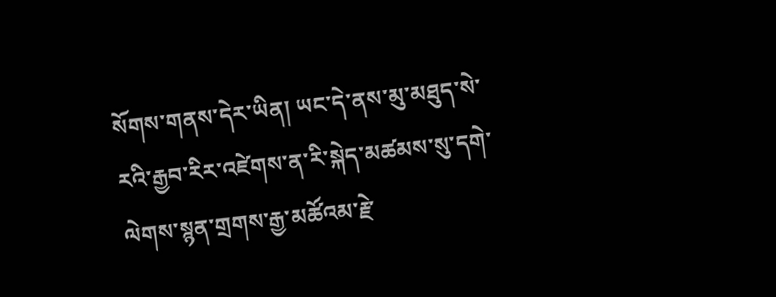སོགས་གནས་དེར་ཡིན། ཡང་དེ་ནས་མུ་མཐུད་སེ་རའི་རྒྱབ་རིར་འཛེགས་ན་རི་སྐེད་མཚམས་སུ་དགེ་ལེགས་སྙན་གྲགས་རྒྱ་མཚོའམ་རྗེ་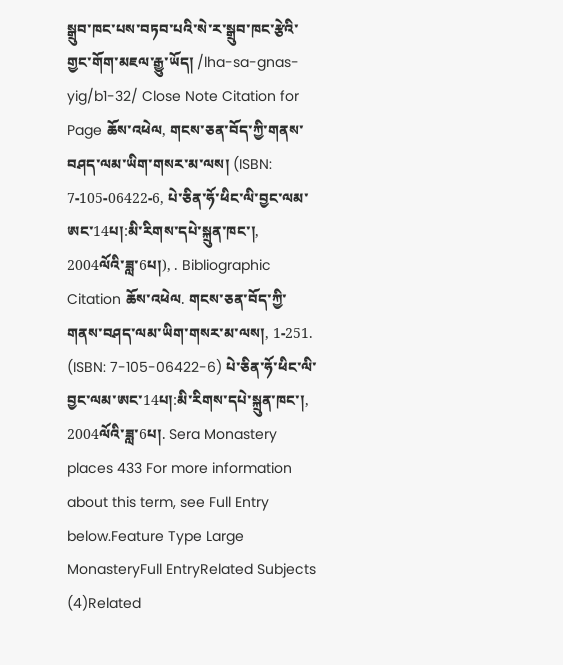སྒྲུབ་ཁང་པས་བཏབ་པའི་སེ་ར་སྒྲུབ་ཁང་རྩེའི་གྱང་གོག་མཇལ་རྒྱུ་ཡོད། /lha-sa-gnas-yig/b1-32/ Close Note Citation for Page ཆོས་འཕེལ, གངས་ཅན་བོད་ཀྱི་གནས་བཤད་ལམ་ཡིག་གསར་མ་ལས། (ISBN: 7-105-06422-6, པེ་ཅིན་ཧོ་ཕིང་ལི་བྱང་ལམ་ཨང་14པ།:མི་རིགས་དཔེ་སྐྲུན་ཁང་།, 2004ལོའི་ཟླ་6པ།), . Bibliographic Citation ཆོས་འཕེལ. གངས་ཅན་བོད་ཀྱི་གནས་བཤད་ལམ་ཡིག་གསར་མ་ལས།, 1-251. (ISBN: 7-105-06422-6) པེ་ཅིན་ཧོ་ཕིང་ལི་བྱང་ལམ་ཨང་14པ།:མི་རིགས་དཔེ་སྐྲུན་ཁང་།, 2004ལོའི་ཟླ་6པ།. Sera Monastery places 433 For more information about this term, see Full Entry below.Feature Type Large MonasteryFull EntryRelated Subjects (4)Related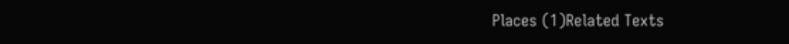Places (1)Related Texts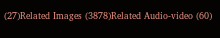(27)Related Images (3878)Related Audio-video (60)